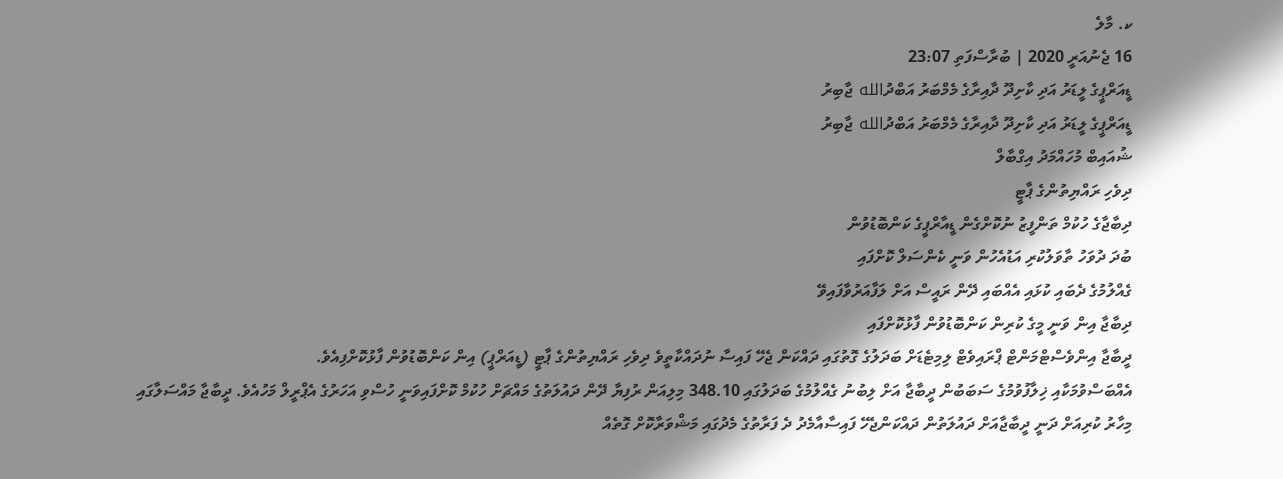ކ. މާލެ
16 ޖެނުއަރީ 2020 | ބުރާސްފަތި 23:07
ޑީއަރްޕީގެ ލީޑަރު އަދި ކާށިދޫ ދާއިރާގެ މެމްބަރު އަބްދުالله ޖާބިރު
ޑީއަރްޕީގެ ލީޑަރު އަދި ކާށިދޫ ދާއިރާގެ މެމްބަރު އަބްދުالله ޖާބިރު
ޝުއައިބް މުހައްމަދު އިގްބާލް
ދިވެހި ރައްޔިތުންގެ ޕާޓީ
ދިބާޖާގެ ހުކުމް ތަންފީޒު ނުކޮށްގެން ޑީއާރްޕީގެ ކަންބޮޑުވުން
ބުދަ ދުވަހު ތާވަލުކުރި އަޑުއެހުން ވަނީ ކެންސަލް ކޮށްފައި
ގެއްލުމުގެ ދެބައި ކުޅައި އެއްބައި ދޭން ރައީސް އަށް ލަފާއަރުވާފައިވޭ
ދިބާޖާ އިން ވަނީ މީގެ ކުރިން ކަންބޮޑުވުން ފާޅުކޮށްފައި
ދީބާޖާ އިންވެސްޓްމަންޓް ޕްރައިވެޓް ލިމިޓެޑަށް ބަދަލުގެ ގޮތުގައި ދައްކަން ޖެހޭ ފައިސާ ނުދައްކާތީވެ ދިވެހި ރައްޔިތުންގެ ޕާޓީ (ޑީއަރްޕީ) އިން ކަންބޮޑުވުން ފާޅުކޮށްފިއެވެ.
އެއްބަސްވުމަކާއި ޚިލާފުވުމުގެ ސަބަބުން ދީބާޖާ އަށް ލިބުނު ގެއްލުމުގެ ބަދަލުގައި 348.10 މިލިއަން ރުފިޔާ ދޭން ދައުލަތުގެ މައްޗަށް ހުކުމް ކޮށްފައިވަނީ ހުސްވި އަހަރުގެ އެޕްރީލް މަހުއެވެ. ދީބާޖާ މައްސަލާގައި މިހާރު ކުރިއަށް ދަނީ ދީބާޖާއަށް ދައުލަތުން ދައްކަންޖެހޭ ފައިސާއާމެދު ދެ ފަރާތުގެ މެދުގައި މަޝްވަރާކޮށް ގޮތެއް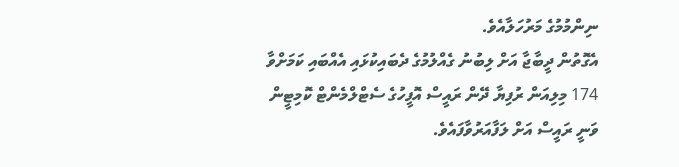ނިންމުމުގެ މަރުހަލާއެވެ.
އެގޮތުން ދީބާޖާ އަށް ލިބުނު ގެއްލުމުގެ ދެބައިކުޅައި އެއްބައި ކަމަށްވާ 174 މިލިއަން ރުފިޔާ ދޭން ރައީސް އޮފީހުގެ ސެޓްލްމެންޓް ކޮމިޓީން ވަނީ ރައީސް އަށް ލަފާއަރުވާފައެވެ.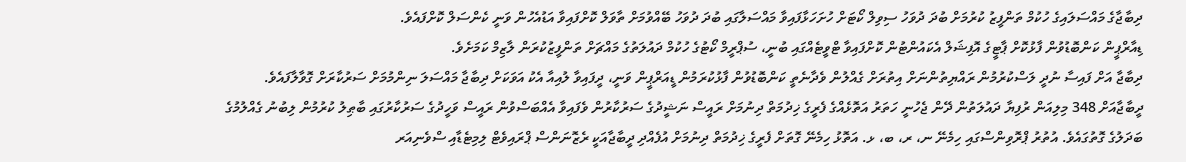ދިބާޖާގެ މައްސަލައިގެ ހުކުމް ތަންފީޒު ކުރުމަށް ބުދަ ދުވަހު ސިވިލް ކޯޓަށް ހުށަހަޅާފައިވާ މައްސަލާގައި ބުދަ ދުވަހު ބޭއްވުމަށް ތާވަލް ކޮށްފައިވާ އަޑުއެހުން ވަނީ ކެންސަލް ކޮށްފައެވެ.
ޑިއާރްޕީން ކަންބޮޑުވުން ފާޅުކޮށް ޕާޓީގެ އޮފިޝަލް އެކައުންޓުން ކޮށްފައިވާ ޓްވީޓެއްގައި ބުނީ، ސުޕްރީމް ކޯޓުގެ ހުކުމް ދައުލަތުގެ މައްޗަށް ތަންފީޒުކުރަން ލާޒިމް ކަމަށެވެ.
ދިބާޖާ އަށް ފައިސާ ނުދީ ލަސްކުރުމުން ރައްޔިތުންނަށް އިތުރަށް ގެއްލުން ވެދާނެތީ ކަންބޮޑުވުން ފާޅުކުރަމުން ޑީއަރްޕީން ވަނީ، ދީފައިވާ ލުއިއާ އެކު އަވަކަށް ދިބާޖާ މައްސަލަ ނިންމުމަށް ސަރުކާރަށް ގޮވާލާފައެވެ.
ދީބާޖާއަށް 348 މިލިއަން ރުފިޔާ ދައުލަތުން ދޭން ޖެހުނީ ހަތަރު އަތޮޅެއްގެ ފެރީގެ ޚިދުމަތް ދިނުމަށް ރައީސް ނަޝީދުގެ ސަރުކާރުން ވެފައިވާ އެއްބަސްވުން ރައީސް ވަހީދުގެ ސަރުކާރުގައި ބާޠިލު ކުރުމުން ލިބުނު ގެއްލުމުގެ ބަދަލުގެ ގޮތުގައެވެ. އުތުރު ޕްރޮވިންސްގައި ހިމެނޭ ނ، ރ، ބ، ޅ. އަތޮޅު ހިމެނޭ ގޮތަށް ފެރީގެ ޚިދުމަތް ދިނުމަށް އުފެއްދި ދީބާޖާއަކީ ރެޒޮނަންސް ޕްރައިވެޓް ލިމިޓެޑާއި ސްވެނިއަރ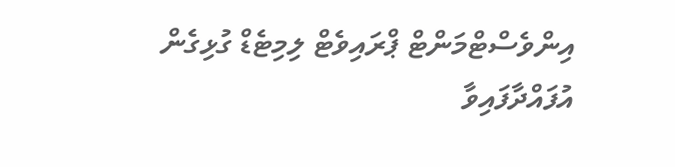އިންވެސްޓްމަންޓް ޕްރައިވެޓް ލިމިޓެޑް ގުޅިގެން އުފައްދާފައިވާ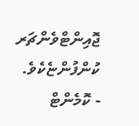ޖޮއިންޓްވެންޗަރ ކުންފުންޏެކެވެ.
- ކޮމެންޓް